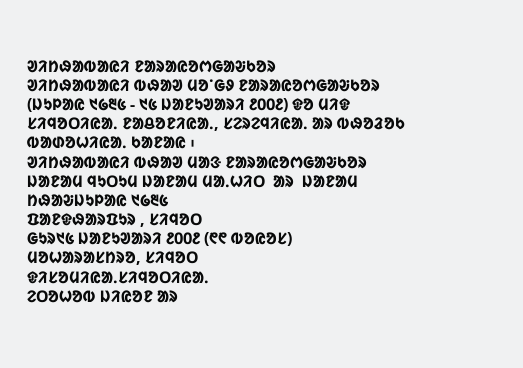ᱣᱤᱴᱷᱟᱵᱟᱭᱤ ᱱᱟᱨᱟᱭᱚᱬᱜᱟᱶᱠᱚᱨ
ᱣᱤᱴᱷᱟᱵᱟᱭᱤ ᱵᱷᱟᱣ ᱢᱚᱸᱜᱽ ᱱᱟᱨᱟᱭᱚᱬᱜᱟᱶᱠᱚᱨ (ᱡᱩᱞᱟᱭ ᱑᱙᱓᱕ - ᱑᱕ ᱡᱟᱱᱩᱣᱟᱨᱤ ᱒᱐᱐᱒) ᱫᱚ ᱢᱤᱫ ᱥᱤᱧᱚᱛᱤᱭᱟᱹ ᱱᱟᱪᱚᱱᱤᱭᱟᱹ, ᱥᱮᱨᱮᱧᱤᱭᱟᱹ ᱟᱨ ᱵᱷᱚᱲᱚᱠ ᱵᱟᱰᱚᱦᱤᱭᱟᱹ ᱠᱟᱱᱟᱭ ᱾
ᱣᱤᱴᱷᱟᱵᱟᱭᱤ ᱵᱷᱟᱣ ᱢᱟᱝ ᱱᱟᱨᱟᱭᱚᱬᱜᱟᱶᱠᱚᱨ
ᱡᱟᱱᱟᱢ ᱧᱩᱛᱩᱢ ᱡᱟᱱᱟᱢ ᱢᱟᱹᱦᱤᱛ  ᱟᱨ  ᱡᱟᱱᱟᱢ ᱴᱷᱟᱶᱡᱩᱞᱟᱭ ᱑᱙᱓᱕
ᱯᱟᱱᱫᱷᱟᱨᱯᱩᱨ , ᱥᱤᱧᱚᱛ
ᱜᱩᱨ᱑᱕ ᱡᱟᱱᱩᱣᱟᱨᱤ ᱒᱐᱐᱒ (᱖᱖ ᱵᱚᱭᱚᱥ)
ᱢᱚᱦᱟᱨᱟᱥᱴᱨᱚ, ᱥᱤᱧᱚᱛ
ᱫᱤᱥᱚᱢᱤᱭᱟᱹᱥᱤᱧᱚᱛᱤᱭᱟᱹ
ᱮᱛᱚᱦᱚᱵ ᱡᱤᱭᱚᱱ ᱟᱨ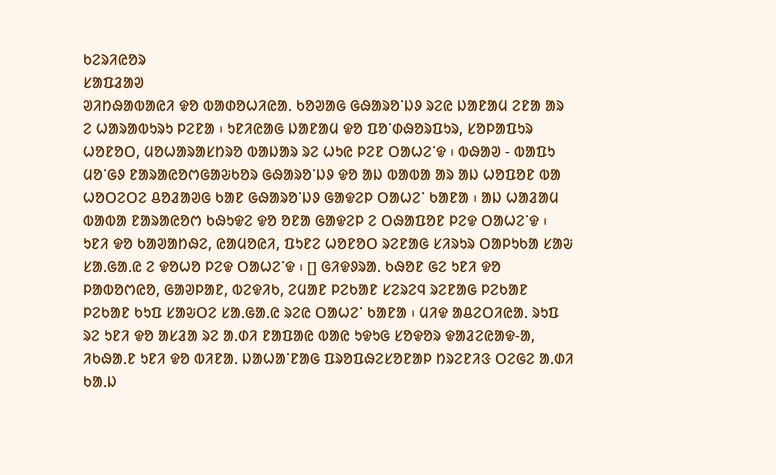ᱠᱮᱨᱤᱭᱚᱨ
ᱥᱟᱯᱲᱟᱣ
ᱣᱤᱴᱷᱟᱵᱟᱭᱤ ᱫᱚ ᱵᱟᱰᱚᱦᱤᱭᱟᱹ ᱠᱚᱣᱟᱜ ᱜᱷᱟᱨᱚᱸᱡᱽ ᱨᱮᱭ ᱡᱟᱱᱟᱢ ᱮᱱᱟ ᱟᱨ ᱮ ᱦᱟᱨᱟᱵᱩᱨᱩ ᱞᱮᱱᱟ ᱾ ᱩᱱᱤᱭᱟᱜ ᱡᱟᱱᱟᱢ ᱫᱚ ᱯᱚᱸᱰᱷᱚᱨᱯᱩᱨ, ᱥᱚᱞᱟᱯᱩᱨ ᱦᱚᱱᱚᱛ, ᱢᱚᱦᱟᱨᱟᱥᱴᱨᱚ ᱵᱟᱡᱟᱨ ᱨᱮ ᱦᱩᱭ ᱞᱮᱱ ᱛᱟᱦᱮᱸᱫ ᱾ ᱵᱷᱟᱣ - ᱵᱟᱯᱩ ᱢᱚᱸᱜᱽ ᱱᱟᱨᱟᱭᱚᱬᱜᱟᱶᱠᱚᱨ ᱜᱷᱟᱨᱚᱸᱡᱽ ᱫᱚ ᱟᱡ ᱵᱟᱵᱟ ᱟᱨ ᱟᱡ ᱦᱚᱯᱚᱱ ᱵᱟ ᱦᱚᱛᱮᱛᱮ ᱪᱚᱲᱟᱣᱜ ᱠᱟᱱ ᱜᱷᱟᱨᱚᱸᱡᱽ ᱜᱟᱫᱮᱞ ᱛᱟᱦᱮᱸ ᱠᱟᱱᱟ ᱾ ᱟᱡ ᱦᱟᱲᱟᱢ ᱵᱟᱵᱟ ᱱᱟᱨᱟᱭᱚᱬ ᱠᱷᱩᱫᱮ ᱫᱚ ᱚᱱᱟ ᱜᱟᱫᱮᱞ ᱮ ᱛᱷᱟᱯᱚᱱ ᱞᱮᱫ ᱛᱟᱦᱮᱸᱫ ᱾ ᱩᱱᱤ ᱫᱚ ᱠᱟᱣᱟᱴᱷᱮ, ᱭᱟᱢᱚᱭᱤ, ᱯᱩᱱᱮ ᱦᱚᱱᱚᱛ ᱨᱮᱱᱟᱜ ᱥᱤᱨᱩᱨ ᱛᱟᱞᱩᱠᱟ ᱥᱟᱶ ᱥᱟᱹᱜᱟᱹᱭ ᱮ ᱫᱚᱦᱚ ᱞᱮᱫ ᱛᱟᱦᱮᱸᱫ ᱾ [] ᱜᱤᱫᱽᱨᱟᱹ ᱠᱷᱚᱱ ᱜᱮ ᱩᱱᱤ ᱫᱚ ᱞᱟᱵᱚᱬᱭᱚ, ᱜᱟᱣᱞᱟᱱ, ᱵᱮᱫᱤᱠ, ᱮᱢᱟᱱ ᱞᱮᱠᱟᱱ ᱥᱮᱨᱮᱧ ᱨᱮᱱᱟᱜ ᱞᱮᱠᱟᱱ ᱞᱮᱠᱟᱱ ᱠᱩᱯ ᱥᱟᱶᱛᱮ ᱥᱟᱹᱜᱟᱹᱭ ᱨᱮᱭ ᱛᱟᱦᱮᱸ ᱠᱟᱱᱟ ᱾ ᱢᱤᱫ ᱟᱪᱮᱛᱤᱭᱟᱹ ᱨᱩᱯ ᱨᱮ ᱩᱱᱤ ᱫᱚ ᱟᱥᱲᱟ ᱨᱮ ᱟᱹᱰᱤ ᱱᱟᱯᱟᱭ ᱵᱟᱭ ᱩᱫᱩᱜ ᱥᱚᱫᱚᱨ ᱫᱟᱲᱮᱭᱟᱫ-ᱟ, ᱤᱠᱷᱟᱹᱱ ᱩᱱᱤ ᱫᱚ ᱵᱤᱱᱟᱹ ᱡᱟᱦᱟᱸᱱᱟᱜ ᱯᱨᱚᱯᱷᱮᱥᱚᱱᱟᱞ ᱴᱨᱮᱱᱤᱝ ᱛᱮᱜᱮ ᱟᱹᱰᱤ ᱠᱟᱹᱡ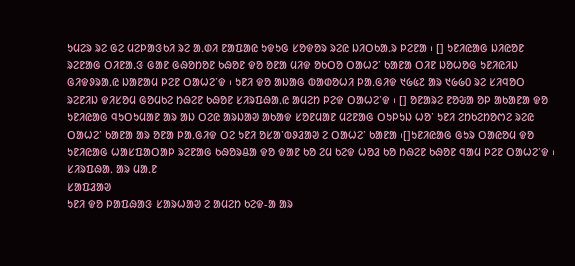ᱩᱢᱮᱨ ᱨᱮ ᱜᱮ ᱢᱮᱞᱟᱝᱠᱤ ᱨᱮ ᱟᱹᱰᱤ ᱱᱟᱯᱟᱭ ᱩᱫᱩᱜ ᱥᱚᱫᱚᱨ ᱨᱮᱭ ᱡᱤᱛᱠᱟᱹᱨ ᱞᱮᱱᱟ ᱾ [] ᱩᱱᱤᱭᱟᱜ ᱡᱤᱭᱚᱱ ᱨᱮᱱᱟᱜ ᱛᱤᱱᱟᱹᱝ ᱜᱟᱱ ᱜᱷᱚᱴᱚᱱ ᱠᱷᱚᱱ ᱫᱚ ᱚᱱᱟ ᱢᱤᱫ ᱚᱠᱛᱚ ᱛᱟᱦᱮᱸ ᱠᱟᱱᱟ ᱛᱤᱱ ᱡᱚᱦᱚᱜ ᱩᱱᱤᱭᱤᱡ ᱜᱤᱫᱽᱨᱟᱹᱭ ᱡᱟᱱᱟᱢ ᱞᱮᱱ ᱛᱟᱦᱮᱸᱫ ᱾ ᱩᱱᱤ ᱫᱚ ᱟᱡᱟᱜ ᱵᱟᱰᱚᱦᱤ ᱞᱟᱹᱜᱤᱫ ᱑᱙᱕᱗ ᱟᱨ ᱑᱙᱙᱐ ᱨᱮ ᱥᱤᱧᱚᱛ ᱨᱮᱱᱤᱡ ᱫᱤᱥᱚᱢ ᱜᱚᱢᱠᱮ ᱴᱷᱮᱱ ᱠᱷᱚᱱ ᱥᱤᱨᱯᱷᱟᱹᱭ ᱟᱢᱮᱴ ᱞᱮᱫ ᱛᱟᱦᱮᱸᱫ ᱾ [] ᱚᱱᱟᱨᱮ ᱱᱚᱶᱟ ᱚᱞ ᱟᱠᱟᱱᱟ ᱫᱚ ᱩᱱᱤᱭᱟᱜ ᱧᱩᱛᱩᱢᱟᱱ ᱟᱨ ᱟᱡ ᱛᱮᱭ ᱟᱨᱡᱟᱣ ᱟᱠᱟᱫ ᱥᱚᱱᱢᱟᱱ ᱢᱮᱱᱟᱜ ᱛᱩᱞᱩᱡ ᱦᱚᱸ ᱩᱱᱤ ᱮᱴᱠᱮᱴᱚᱬᱮ ᱨᱮᱭ ᱛᱟᱦᱮᱸ ᱠᱟᱱᱟ ᱟᱨ ᱚᱱᱟ ᱞᱟᱹᱜᱤᱫ ᱛᱮ ᱩᱱᱤ ᱚᱥᱟᱸᱵᱽᱲᱟᱣ ᱮ ᱛᱟᱦᱮᱸ ᱠᱟᱱᱟ ᱾[]ᱩᱱᱤᱭᱟᱜ ᱜᱩᱨ ᱛᱟᱭᱚᱢ ᱫᱚ ᱩᱱᱤᱭᱟᱜ ᱦᱟᱥᱯᱟᱛᱟᱞ ᱨᱮᱱᱟᱜ ᱠᱷᱚᱨᱪᱟ ᱫᱚ ᱫᱟᱱ ᱠᱚ ᱮᱢ ᱠᱮᱫ ᱦᱚᱲ ᱠᱚ ᱴᱷᱮᱱ ᱠᱷᱚᱱ ᱧᱟᱢ ᱞᱮᱱ ᱛᱟᱦᱮᱸᱫ ᱾
ᱥᱤᱨᱯᱷᱟᱹ ᱟᱨ ᱢᱟᱹᱱ
ᱥᱟᱯᱲᱟᱣ
ᱩᱱᱤ ᱫᱚ ᱞᱟᱯᱷᱟᱝ ᱥᱟᱨᱦᱟᱣ ᱮ ᱟᱢᱮᱴ ᱠᱮᱫ-ᱟ ᱟᱨ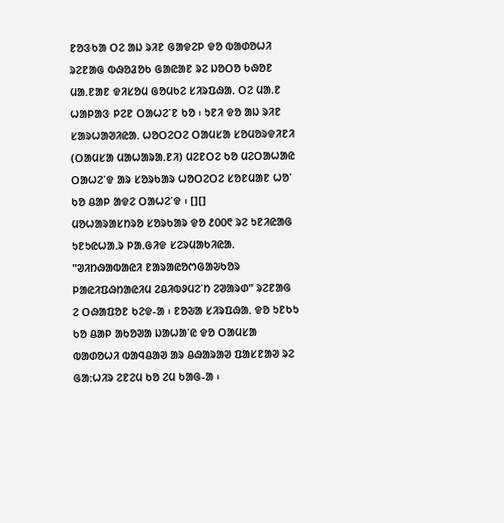ᱱᱚᱝᱠᱟ ᱛᱮ ᱟᱡ ᱨᱤᱱ ᱜᱟᱫᱮᱞ ᱫᱚ ᱵᱟᱰᱚᱦᱤ ᱨᱮᱱᱟᱜ ᱵᱷᱚᱲᱚᱠ ᱜᱟᱭᱟᱱ ᱨᱮ ᱡᱚᱛᱚ ᱠᱷᱚᱱ ᱢᱟᱹᱱᱟᱱ ᱫᱤᱥᱚᱢ ᱜᱚᱢᱠᱮ ᱥᱤᱨᱯᱷᱟᱹ ᱛᱮ ᱢᱟᱹᱱ ᱦᱟᱞᱟᱝ ᱞᱮᱱ ᱛᱟᱦᱮᱸᱱ ᱠᱚ ᱾ ᱩᱱᱤ ᱫᱚ ᱟᱡ ᱨᱤᱱ ᱥᱟᱨᱦᱟᱣᱤᱭᱟᱹ ᱦᱚᱛᱮᱛᱮ ᱛᱟᱢᱥᱟ ᱥᱚᱢᱚᱨᱫᱤᱱᱤ (ᱛᱟᱢᱥᱟ ᱢᱟᱦᱟᱨᱟᱹᱱᱤ) ᱢᱮᱱᱛᱮ ᱠᱚ ᱢᱮᱛᱟᱦᱟᱭ ᱛᱟᱦᱮᱸᱫ ᱟᱨ ᱥᱚᱨᱠᱟᱨ ᱦᱚᱛᱮᱛᱮ ᱥᱚᱱᱢᱟᱱ ᱦᱚᱸ ᱠᱚ ᱪᱟᱞ ᱟᱫᱮ ᱛᱟᱦᱮᱸᱫ ᱾ [][]
ᱢᱚᱦᱟᱨᱟᱥᱴᱨᱚ ᱥᱚᱨᱠᱟᱨ ᱫᱚ ᱒᱐᱐᱖ ᱨᱮ ᱩᱱᱤᱭᱟᱜ ᱩᱱᱩᱭᱦᱟᱹᱨ ᱞᱟᱹᱜᱤᱫ ᱥᱮᱨᱢᱟᱠᱤᱭᱟᱹ "ᱣᱤᱴᱷᱟᱵᱟᱭᱤ ᱱᱟᱨᱟᱭᱚᱬᱜᱟᱶᱠᱚᱨ ᱞᱟᱭᱤᱯᱷᱴᱟᱭᱤᱢ ᱮᱪᱤᱵᱽᱢᱮᱸᱴ ᱮᱣᱟᱨᱰ" ᱨᱮᱱᱟᱜ ᱮ ᱛᱷᱟᱯᱚᱱ ᱠᱮᱫ-ᱟ ᱾ ᱱᱚᱶᱟ ᱥᱤᱨᱯᱷᱟᱹ ᱫᱚ ᱩᱱᱠᱩ ᱠᱚ ᱪᱟᱞ ᱟᱠᱚᱣᱟ ᱡᱟᱦᱟᱸᱭ ᱫᱚ ᱛᱟᱢᱥᱟ ᱵᱟᱰᱚᱦᱤ ᱵᱟᱧᱪᱟᱣ ᱟᱨ ᱪᱷᱟᱨᱟᱣ ᱯᱟᱥᱱᱟᱣ ᱨᱮ ᱜᱟᱺᱦᱤᱨ ᱮᱱᱮᱢ ᱠᱚ ᱮᱢ ᱠᱟᱜ-ᱟ ᱾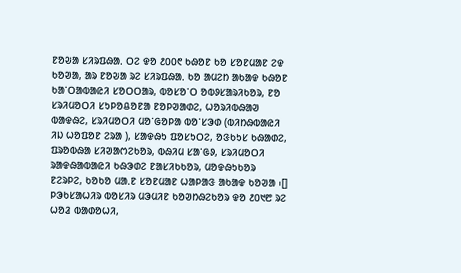ᱱᱚᱶᱟ ᱥᱤᱨᱯᱷᱟᱹ ᱛᱮ ᱫᱚ ᱒᱐᱐᱖ ᱠᱷᱚᱱ ᱠᱚ ᱥᱚᱱᱢᱟᱱ ᱮᱫ ᱠᱚᱣᱟ, ᱟᱨ ᱱᱚᱶᱟ ᱨᱮ ᱥᱤᱨᱯᱷᱟᱹ ᱠᱚ ᱟᱢᱮᱴ ᱟᱠᱟᱫ ᱠᱷᱚᱱ ᱠᱟᱸᱛᱟᱵᱟᱭᱤ ᱥᱚᱛᱛᱟᱨ, ᱵᱚᱥᱚᱸᱛ ᱚᱵᱽᱥᱟᱨᱤᱠᱚᱨ, ᱱᱚ ᱥᱨᱤᱢᱚᱛᱤ ᱥᱩᱞᱚᱪᱚᱱᱟ ᱱᱚᱞᱣᱟᱰᱮ, ᱦᱚᱨᱤᱵᱷᱟᱣ ᱵᱟᱫᱷᱮ, ᱥᱨᱤᱢᱚᱛᱤ ᱢᱚᱸᱜᱚᱞᱟ ᱵᱚᱸᱥᱳᱰ (ᱵᱤᱴᱷᱵᱟᱭᱤ ᱤᱡ ᱦᱚᱯᱚᱱ ᱮᱨᱟ ), ᱥᱟᱫᱷᱩ ᱯᱚᱥᱩᱛᱮ, ᱚᱝᱠᱩᱥ ᱠᱷᱟᱰᱮ, ᱯᱨᱚᱵᱷᱟ ᱥᱤᱣᱟᱬᱮᱠᱚᱨ, ᱵᱷᱤᱢ ᱥᱟᱸᱜᱽ, ᱥᱨᱤᱢᱚᱛᱤ ᱨᱟᱫᱷᱟᱵᱟᱭᱤ ᱠᱷᱳᱰᱮ ᱱᱟᱥᱤᱠᱠᱚᱨ, ᱢᱚᱫᱷᱩᱠᱚᱨ ᱱᱮᱨᱞᱮ, ᱠᱚᱠᱚ ᱢᱟᱹᱱ ᱥᱚᱱᱢᱟᱱ ᱦᱟᱞᱟᱝ ᱟᱠᱟᱫ ᱠᱚᱣᱟ ᱾[] ᱞᱳᱠᱥᱟᱦᱤᱨ ᱵᱚᱥᱤᱨ ᱢᱳᱢᱤᱱ ᱠᱚᱣᱴᱷᱮᱠᱚᱨ ᱫᱚ ᱒᱐᱑᱘ ᱨᱮ ᱦᱚᱲ ᱵᱟᱰᱚᱦᱤ,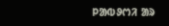ᱞᱟᱵᱽᱬᱤ ᱟᱨ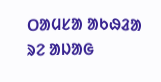ᱛᱟᱢᱥᱟ ᱟᱠᱷᱲᱟ ᱨᱮ ᱟᱡᱟᱜ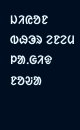ᱡᱤᱭᱚᱱ ᱵᱷᱳᱨ ᱮᱱᱮᱢ ᱞᱟᱹᱜᱤᱫ ᱱᱚᱶᱟ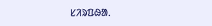ᱥᱤᱨᱯᱷᱟᱹ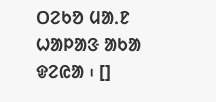ᱛᱮᱠᱚ ᱢᱟᱹᱱ ᱦᱟᱞᱟᱝ ᱟᱠᱟ ᱫᱮᱭᱟ ᱾ []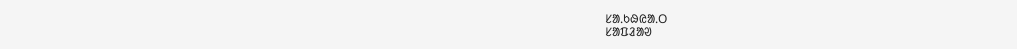ᱥᱟᱹᱠᱷᱭᱟᱹᱛ
ᱥᱟᱯᱲᱟᱣ